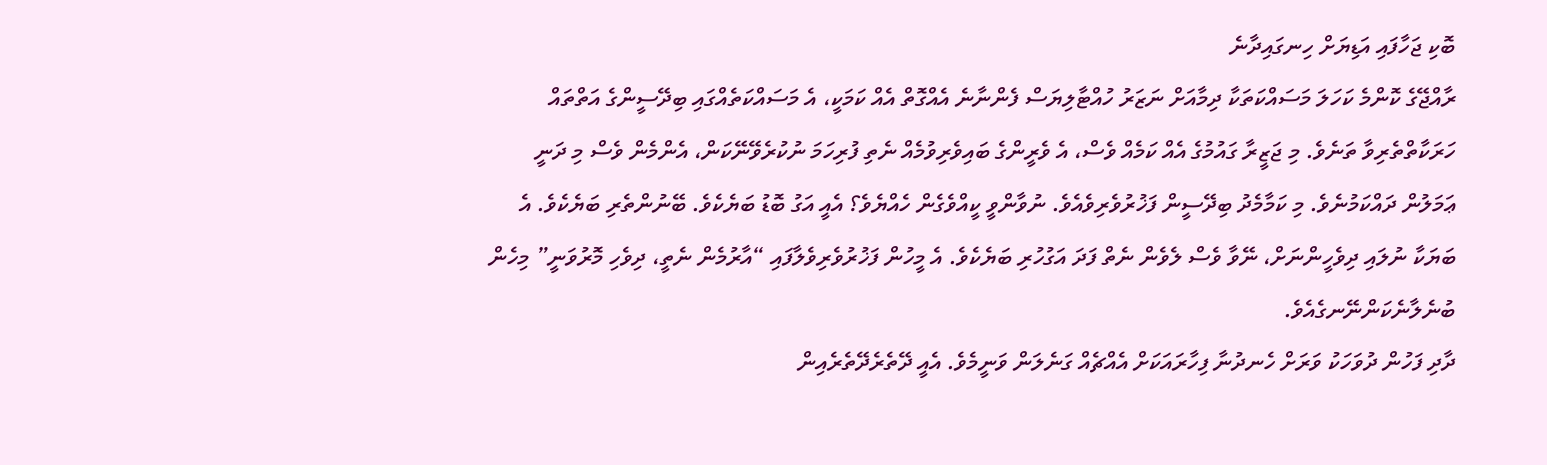ބޮކި ޖަހާފައި އަޑިޔަށް ހިނގައިދާނެ
ރާއްޖޭގެ ކޮންމެ ކަހަލަ މަސައްކަތަކާ ދިމާއަށް ނަޒަރު ހުއްޓާލިޔަސް ފެންނާނެ އެއްގޮތް އެއް ކަމަކީ، އެ މަސައްކަތެއްގައި ބިދޭސީންގެ އަތްތައް ހަރަކާތްތެރިވާ ތަނެވެ. މި ޖަޒީރާ ގައުމުގެ އެއް ކަމެއް ވެސް، އެ ވެރީންގެ ބައިވެރިވުމެއް ނެތި ފުރިހަމަ ނުކުރެވޭނޭކަން، އެންމެން ވެސް މި ދަނީ ޢަމަލުން ދައްކަމުނެވެ. މި ކަމާމެދު ބިދޭސީން ފަޚުރުވެރިވެއެވެ. ނުވާންވީ ކީއްވެގެން ހެއްޔެވެ؟ އެއީ އަގު ބޮޑު ބަޔެކެވެ. ބޭނުންތެރި ބަޔެކެވެ. އެ ބަޔަކާ ނުލައި ދިވެހީންނަށް، ނޭވާ ވެސް ލެވެން ނެތް ފަދަ އަގުހުރި ބަޔެކެވެ. އެ މީހުން ފަޚުރުވެރިވެލާފައި “އާރުމެން ނެތީ، ދިވެހި މޮރުވަނީ” މިހެން ބުނެލާނެކަންނޭނގެއެވެ.
ދާދި ފަހުން ދުވަހަކު ވަރަށް ހެނދުނާ ފިހާރައަކަށް އެއްޗެއް ގަނެލަން ވަނީމެވެ. އެއީ ދޭތެރެދޭތެރެއިން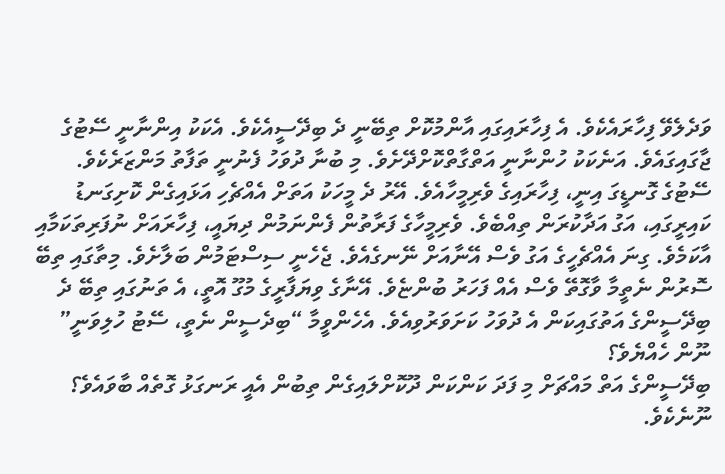ވަދެލެވޭ ފިހާރައެކެވެ. އެ ފިހާރައިގައި އާންމުކޮށް ތިބޭނީ ދެ ބިދޭސީއެކެވެ. އެކަކު އިންނާނީ ސޭޓުގެ ޖާގައިގައެވެ. އަނެކަކު ހުންނާނީ އަތްގާތްކޮށްދޭށެވެ. މި ބުނާ ދުވަހު ފެނުނީ ތަފާތު މަންޒަރެކެވެ. ސޭޓުގެ ގޮނޑީގަ އިނީ، ފިހާރައިގެ ވެރިމީހާއެވެ. އޭރު ދެ މީހަކު އަތަށް އެއްޗެހި އަޅައިގެން ކޮށިގަނޑު ކައިރީގައި، އަގު އަދާކުރަން ތިއްބެވެ. ވެރިމީހާގެ ފަރާތުން ފެންނަމުން ދިޔައީ، ފިހާރައަށް ނުފަރިތަކަމާއި އާކަމެވެ. ގިނަ އެއްޗެހީގެ އަގު ވެސް އޭނާއަށް ނޭނގެއެވެ. ޖެހެނީ ސިސްޓަމުން ބަލާށެވެ. މިތާގައި ތިބޭ ސޮރުން ނެތީމާ ވާގޮތޭ ވެސް އެއް ފަހަރު ބުންޏެވެ. އޭނާގެ ވިޔަފާރީގެ މުގޫ އޮތީ، އެ ތަނުގައި ތިބޭ ދެ ބިދޭސީންގެ އަތުގައިކަން އެ ދުވަހު ކަށަވަރުވިއެވެ. އެހެންވީމާ “ބިދެސީން ނެތީ، ސޭޓު ހުލިވަނީ” ނޫން ހެއްޔެވެ؟
ބިދޭސީންގެ އަތް މައްޗަށް މި ފަދަ ކަންކަން ދޫކޮށްލައިގެން ތިބުން އެއީ ރަނގަޅު ގޮތެއް ބާވައެވެ؟ ނޫނެކެވެ.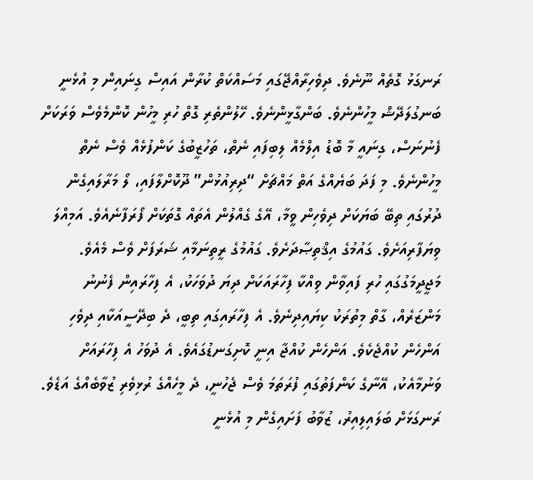ރަނގަޅު ގޮތެއް ނޫނެވެ. ދިވެހިރާއްޖޭގައި މަސައްކަތް ކުރާން އައިސް ގިނައިން މި އުޅެނީ ބަނގުލަދޭޝް މީހުންނެވެ. ބަންގާޅީންނެވެ. ހޭލުންތެރި ގޮތް ހުރި މީހުން ކޮންމެވެސް ވަރަކަށް ފެނުނަސް، ގިނައީ މާ ބޮޑު އިލްމެއް ލިބިފައި ނެތް، ތަހުޒީބުގެ ކަންފުޅެއް ވެސް ނެތް މީހުންނެވެ. މި ފަދަ ބަޔެއްގެ އަތް މައްޗަށް “ދިރިއުޅުން” ދޫކޮށްލާފައި، ލޯ މަރާލައިގެން ދުރުގައި ތިބޭ ބަޔަކަށް ދިވެހިން ވީމާ، އޭގެ ގެއްލުން އެތައް ގޮތަކަށް ފޯރަފާނެއެވެ. އަމިއްލަ ވިޔަފާރިއަށެވެ. ގައުމުގެ އިޤްތިޞާދަށެވެ. ގައުމުގެ ރީތިނަމާއި ޝަރަފަށް ވެސް މެއެވެ.
މަޖީދީމަގުގައި ހުރި ފައިވާން ވިއްކާ ފިހާރައަކަށް ދިޔަ ދުވަހަކު، އެ ފިހާރައިން ފެނުނު މަންޒަރެއް، ގާތް މިތުރަކު ކިޔައިދިނެވެ. އެ ފިހާރައިގައި ތިބީ، ދެ ބިދޭސީއަކާއި ދިވެހި އަންހެން ކުއްޖެކެވެ. އަންހެން ކުއްޖާ އިނީ ކޮށިގަނޑުގައެވެ. އެ ދުވަހު އެ ފިހާރައަށް ވަނުމާއެކު، އޭނާގެ ކަންފަތުގައި ފުރަތަމަ ވެސް ޖެހުނީ، ދެ މީހެއްގެ ރުޅިވެރި ޒުވާބެއްގެ އަޑެވެ. ރަނގަޅަށް ބަލައިލިއިރު، ޒުވާބު ފަށައިގެން މި އުޅެނީ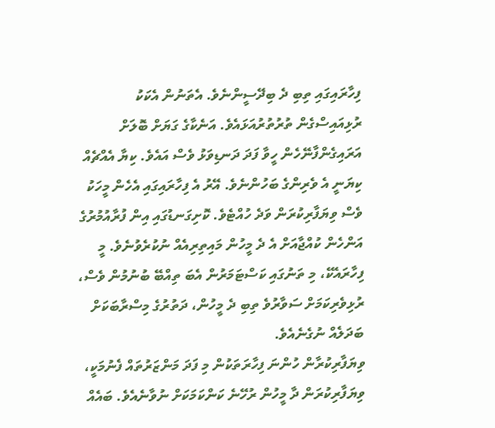ފިހާރައިގައި ތިބި ދެ ބިދޭސީންނެވެ. އެތަނުން އެކަކު ރުޅިއައިސްގެން ތުރުތުރުއަޅައެވެ. އަނެކާގެ ގަޔަށް ބޮލަށް އަރައިގެންފާނޭހެން ހީވާ ފަދަ ދަނޑިވަޅު ވެސް އައެވެ. ކިޔާ އެއްޗެއް ކިޔަނީ އެ ވެރިންގެ ބަހުންނެވެ. އޭރު އެ ފިހާރައިގައި އެހެން މީހަކު ވެސް ވިޔަފާރިކުރަން ވަދެ ހުއްޓެވެ. ކޮށިގަނޑުގައި އިން ފުރާއުމުރުގެ އަންހެން ކުއްޖާއަށް އެ ދެ މީހުން މައިތިރިއެއް ނުކުރެވުނެވެ. މީ ފިހާރައެކޭ، މި ތަނުގައި ކަސްޓަމަރުން އެބަ ތިއްބޭ ބުނުމުން ވެސް، ރުޅިވެރިކަމަށް ސަވާރުވެ ތިބި ދެ މީހުން، ދަތުރުގެ މިސްރާބަކަށް ބަދަލެއް ނުގެނެއެވެ.
ވިޔަފާރިކުރާން ހުންނަ ފިހާރަތަކުން މި ފަދަ މަންޒަރުތައް ފެނުމަކީ، ވިޔަފާރިކުރަން ދާ މީހުން ރުހޭނެ ކަންކަމަކަށް ނުވާނެއެވެ. ބައެއް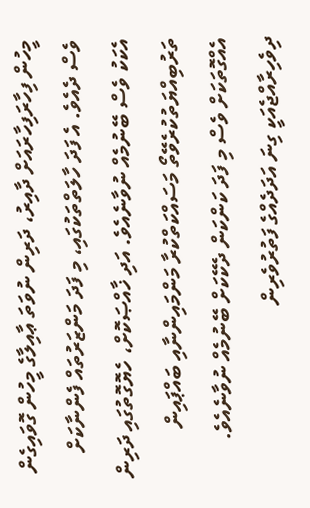މީހުން ފިހާރަފިހާރައަށް ދާއިރު، ދަރިން ނުވަތަ ޢާއިލާގެ މީހުން ގޮވައިގެން ވެސް ދެއެވެ. އެ ފަދަ ހާލަތްތަކުގައި، މި ފަދަ މަންޒަރުތައް ފެންނާކަށް އެކަކު ވެސް ބޭނުމެއް ނުވާނެއެވެ. އަދި ޚާއްޞަކޮށް، ހެޔޮގޮތުގައި ދަރިން ތަރުބިއްޔަތުކުރެވޭތޯ މަސައްކަތްކުރާ މަންމައިންނާއި ބައްޕައިން އެއްގޮތަކަށް ވެސް މި ފަދަ ކަންކަން ދެކޭކަށް ބޭނުމެއް ނުވާނެއެވެ.
ދިވެހިރާއްޖެއަކީ ގިނަ އަދަދެއްގެ ފަތުރުވެރިން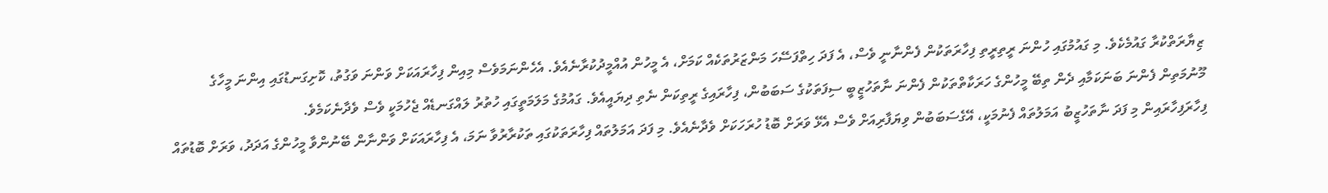ޒިޔާރަތްކުރާ ގައުމެކެވެ. މި ގައުމުގައި ހުންނަ ރީތިރީތި ފިހާރަތަކުން ފެންނާނީ ވެސް، އެ ފަދަ ހިތްފަސޭހަ މަންޒަރުތަކެއް ކަމަށް، އެ މީހުން އުއްމީދުކުރާނެއެވެ. އެހެންނަމަވެސް މިއިން ފިހާރައަކަށް ވަންނަ ވަގުތު، ކޮށިގަނޑުގައި އިންނަ މީހާގެ މޫނުމަތިން ފެންނަ ބަނަކަމާއި ދެން ތިބޭ މީހުންގެ ހަރަކާތްތަކުން ފެންނަ ނާތަހުޒީބީ ސިފަތަކުގެ ސަބަބުން، ފިހާރައިގެ ރީތިކަން ނެތި ދިޔައީއެވެ. ގައުމުގެ މަލަމަތީގައި ހުތުރު ލައްގަނޑެއް ޖެހުމަކީ ވެސް ވެދާނެކަމެވެ.
ފިހާރަފިހާރައިން މި ފަދަ ނާތަހުޒީބު އަމަލުތައް ފެނުމަކީ، އޭގެސަބަބުން ވިޔަފާރިއަށް ވެސް އެޅޭ ވަރަށް ބޮޑު ހުރަހަކަށް ވެދާނެއެވެ. މި ފަދަ އަމަލުތައް ފިހާރަތަކުގައި ތަކުރާރުވާ ނަމަ، އެ ފިހާރައަކަށް ވަންނާން ބޭނުންވާ މީހުންގެ އަދަދު، ވަރަށް ބޮޑުތައް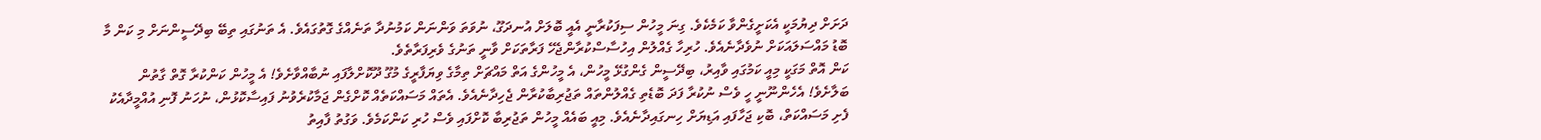ދަށަށް ދިޔުމަކީ އެކަށީގެންވާ ކަމެކެވެ. ގިނަ މީހުން ސިފަކުރާނީ އެއީ ބޮލަށް އުނދަގޫ، ނުވަތަ ވަންނަން ކަމުނުދާ ތަނެއްގެ ގޮތުގައެވެ. އެ ތަނުގައި ތިބޭ ބިދޭސީންނަށް މި ކަން މާ ބޮޑު މައްސަލައަކަށް ނުވެދާނެއެވެ. ހުރިހާ ގެއްލުން އިހުސާސްކުރާންޖެހޭ ފަރާތަކަށް ވާނީ ތަނުގެ ވެރިފަރާތެވެ.
ކަން އޮތް މަގަކީ މިއީ ކަމުގައި ވާއިރު، ބިދޭސީން ގެންގުޅޭ މީހުން، އެ މީހުންގެ އަތް މައްޗަށް ތިމާގެ ވިޔަފާރީގެ މުގޫ ދޫކޮށްލާފައި ނުބާއްވާށެވެ! އެ މީހުން ކަންކުރާ ގޮތް ގާތުން ބަލާށެވެ! އެހެންނޫނީ ހީ ވެސް ނުކުރާ ފަދަ ބޮޑެތި ގެއްލުންތައް ތަޖުރިބާކުރާން ޖެހިދާނެއެވެ. އެތައް މަސައްކަތެއް ކޮށްގެން ޖަމާކުރެވުނު ފައިސާކޮޅުން، ނުހަނު ފޮނި އުއްމީދާއެކު ފެށި މަސައްކަތް، ބޮކި ޖަހާފައި އަޑިޔަށް ހިނގައިދާނެއެވެ. މިއީ ބައެއް މީހުން ތަޖުރިބާ ކޮށްފައި ވެސް ހުރި ކަންކަމެވެ. ވަގުތު ފާއިތު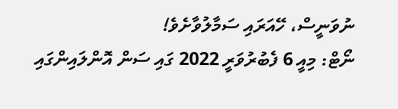ނުވަނީސް، ހޭއަރައި ސަމާލުވާށެވެ!
ނޯޓް: މިއީ 6 ފެބުރުވަރީ 2022 ގައި ސަން އޮންލައިންގައި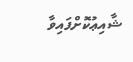ޝާއިޢުކޮށްފައިވާ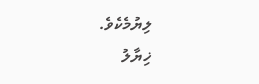ލިޔުމެކެވެ.
ޚިޔާލު